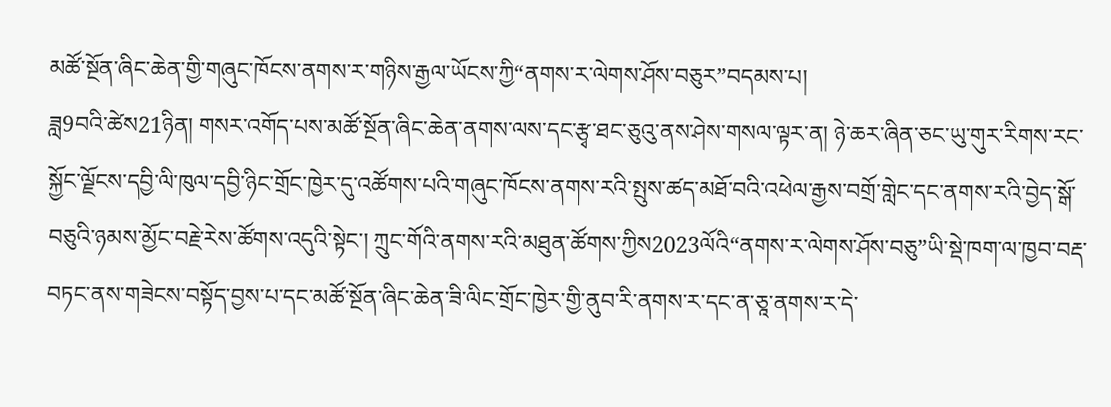མཚོ་སྔོན་ཞིང་ཆེན་གྱི་གཞུང་ཁོངས་ནགས་ར་གཉིས་རྒྱལ་ཡོངས་ཀྱི“ནགས་ར་ལེགས་ཤོས་བཅུར”བདམས་པ།
ཟླ9བའི་ཚེས21ཉིན། གསར་འགོད་པས་མཚོ་སྔོན་ཞིང་ཆེན་ནགས་ལས་དང་རྩྭ་ཐང་ཅུའུ་ནས་ཤེས་གསལ་ལྟར་ན། ཉེ་ཆར་ཞིན་ཅང་ཡུ་གུར་རིགས་རང་སྐྱོང་ལྗོངས་དབྱི་ལི་ཁུལ་དབྱི་ཉིང་གྲོང་ཁྱེར་དུ་འཚོགས་པའི་གཞུང་ཁོངས་ནགས་རའི་སྤུས་ཚད་མཐོ་བའི་འཕེལ་རྒྱས་བགྲོ་གླེང་དང་ནགས་རའི་བྱེད་སྒོ་བཅུའི་ཉམས་མྱོང་བརྗེ་རེས་ཚོགས་འདུའི་སྟེང་། ཀྲུང་གོའི་ནགས་རའི་མཐུན་ཚོགས་ཀྱིས2023ལོའི“ནགས་ར་ལེགས་ཤོས་བཅུ”ཡི་སྡེ་ཁག་ལ་ཁྱབ་བརྡ་བཏང་ནས་གཟེངས་བསྟོད་བྱས་པ་དང་མཚོ་སྔོན་ཞིང་ཆེན་ཟི་ལིང་གྲོང་ཁྱེར་གྱི་ནུབ་རི་ནགས་ར་དང་ན་ཅཱ་ནགས་ར་དེ་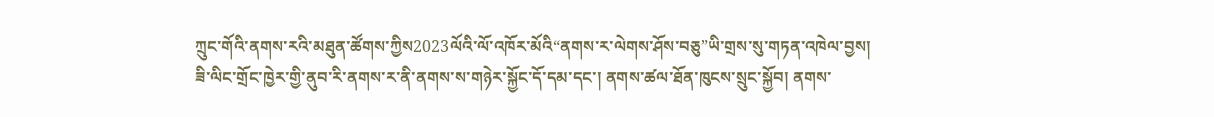ཀྲུང་གོའི་ནགས་རའི་མཐུན་ཚོགས་ཀྱིས2023ལོའི་ལོ་འཁོར་མོའི“ནགས་ར་ལེགས་ཤོས་བཅུ”ཡི་གྲས་སུ་གཏན་འཁེལ་བྱས།
ཟི་ལིང་གྲོང་ཁྱེར་གྱི་ནུབ་རི་ནགས་ར་ནི་ནགས་ས་གཉེར་སྐྱོང་དོ་དམ་དང་། ནགས་ཚལ་ཐོན་ཁུངས་སྲུང་སྐྱོབ། ནགས་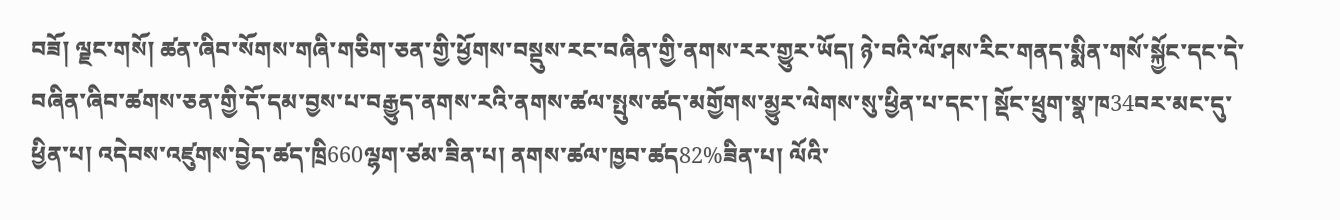བཟོ། ལྗང་གསོ། ཚན་ཞིབ་སོགས་གཞི་གཅིག་ཅན་གྱི་ཕྱོགས་བསྡུས་རང་བཞིན་གྱི་ནགས་རར་གྱུར་ཡོད། ཉེ་བའི་ལོ་ཤས་རིང་གནད་སྨིན་གསོ་སྐྱོང་དང་དེ་བཞིན་ཞིབ་ཚགས་ཅན་གྱི་དོ་དམ་བྱས་པ་བརྒྱུད་ནགས་རའི་ནགས་ཚལ་སྤུས་ཚད་མགྱོགས་མྱུར་ལེགས་སུ་ཕྱིན་པ་དང་། སྡོང་ཕྲུག་སྣ་ཁ34བར་མང་དུ་ཕྱིན་པ། འདེབས་འཛུགས་བྱེད་ཚད་ཁྲི660ལྷག་ཙམ་ཟིན་པ། ནགས་ཚལ་ཁྱབ་ཚད82%ཟིན་པ། ལོའི་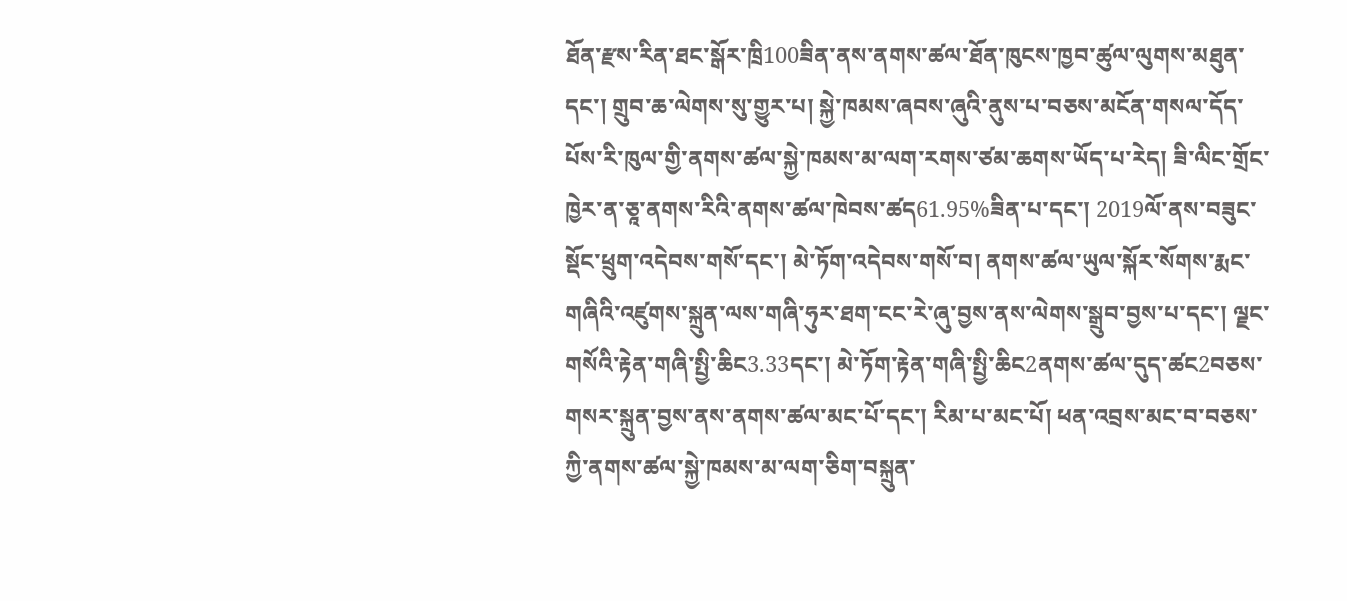ཐོན་རྫས་རིན་ཐང་སྒོར་ཁྲི100ཟིན་ནས་ནགས་ཚལ་ཐོན་ཁུངས་ཁྱབ་ཚུལ་ལུགས་མཐུན་དང་། གྲུབ་ཆ་ལེགས་སུ་གྱུར་པ། སྐྱེ་ཁམས་ཞབས་ཞུའི་ནུས་པ་བཅས་མངོན་གསལ་དོད་པོས་རི་ཁུལ་གྱི་ནགས་ཚལ་སྐྱེ་ཁམས་མ་ལག་རགས་ཙམ་ཆགས་ཡོད་པ་རེད། ཟི་ལིང་གྲོང་ཁྱེར་ན་ཅཱ་ནགས་རིའི་ནགས་ཚལ་ཁེབས་ཚད61.95%ཟིན་པ་དང་། 2019ལོ་ནས་བཟུང་སྡོང་ཕྲུག་འདེབས་གསོ་དང་། མེ་ཏོག་འདེབས་གསོ་བ། ནགས་ཚལ་ཡུལ་སྐོར་སོགས་རྨང་གཞིའི་འཛུགས་སྐྲུན་ལས་གཞི་ཧུར་ཐག་ངང་རེ་ཞུ་བྱས་ནས་ལེགས་སྒྲུབ་བྱས་པ་དང་། ལྗང་གསོའི་རྟེན་གཞི་སྤྱི་ཆིང3.33དང་། མེ་ཏོག་རྟེན་གཞི་སྤྱི་ཆིང2ནགས་ཚལ་དུད་ཚང2བཅས་གསར་སྐྲུན་བྱས་ནས་ནགས་ཚལ་མང་པོ་དང་། རིམ་པ་མང་པོ། ཕན་འབྲས་མང་བ་བཅས་ཀྱི་ནགས་ཚལ་སྐྱེ་ཁམས་མ་ལག་ཅིག་བསྐྲུན་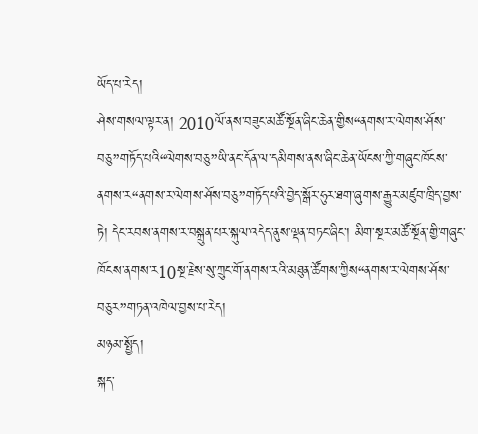ཡོད་པ་རེད།
ཤེས་གསལ་ལྟར་ན། 2010ལོ་ནས་བཟུང་མཚོ་སྔོན་ཞིང་ཆེན་གྱིས“ནགས་ར་ལེགས་ཤོས་བཅུ”གཏོད་པའི“ལེགས་བཅུ”ཡི་ནང་དོན་ལ་དམིགས་ནས་ཞིང་ཆེན་ཡོངས་ཀྱི་གཞུང་ཁོངས་ནགས་ར“ནགས་ར་ལེགས་ཤོས་བཅུ”གཏོད་པའི་བྱེད་སྒོར་ཧུར་ཐག་ཞུགས་རྒྱུར་མཛུབ་ཁྲིད་བྱས་ཏེ། དེང་རབས་ནགས་ར་བསྐྲུན་པར་སྐུལ་འདེད་ནུས་ལྡན་བཏང་ཞིང་། མིག་སྔར་མཚོ་སྔོན་གྱི་གཞུང་ཁོངས་ནགས་ར10སྔ་རྗེས་སུ་ཀྲུང་གོ་ནགས་རའི་མཐུན་ཚོགས་ཀྱིས“ནགས་ར་ལེགས་ཤོས་བཅུར”གཏན་འཁེལ་བྱས་པ་རེད།
མཉམ་སྤྱོད།
སྐད་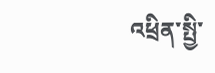འཕྲིན་སྤྱི་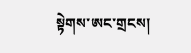སྟེགས་ཨང་གྲངས།